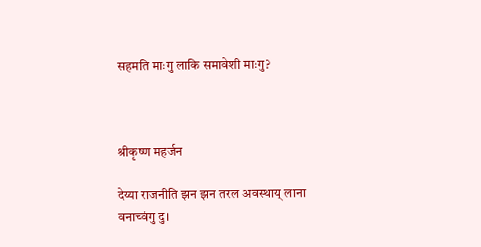सहमति माःगु लाकि समावेशी माःगु?



श्रीकृष्ण महर्जन

देय्या राजनीति झन झन तरल अवस्थाय् लाना वनाच्वंगु दु।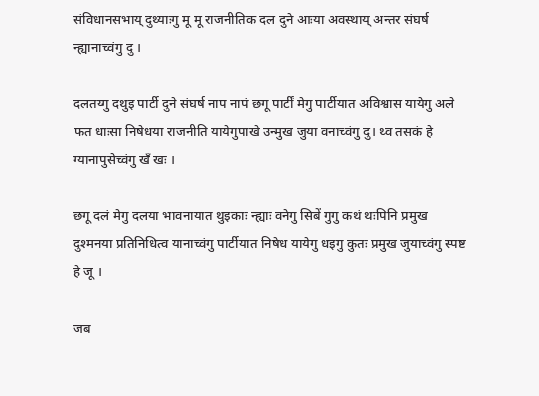संविधानसभाय् दुथ्याःगु मू मू राजनीतिक दल दुने आःया अवस्थाय् अन्तर संघर्ष न्ह्यानाच्वंगु दु ।

दलतय्गु दथुइ पार्टी दुने संघर्ष नाप नापं छगू पार्टीं मेगु पार्टीयात अविश्वास यायेगु अले फत धाःसा निषेधया राजनीति यायेगुपाखे उन्मुख जुया वनाच्वंगु दु। थ्व तसकं हे ग्यानापुसेच्वंगु खँ खः ।

छगू दलं मेगु दलया भावनायात थुइकाः न्ह्याः वनेगु सिबें गुगु कथं थःपिनि प्रमुख दुश्मनया प्रतिनिधित्व यानाच्वंगु पार्टीयात निषेध यायेगु धइगु कुतः प्रमुख जुयाच्वंगु स्पष्ट हे जू ।

जब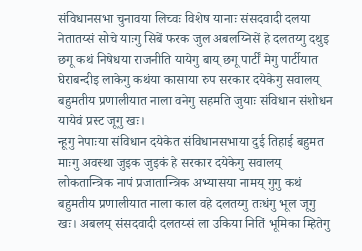संविधानसभा चुनावया लिच्वः विशेष यानाः संसदवादी दलया नेतातय्सं सोचे याःगु सिबें फरक जुल अबलय्निसें हे दलतय्गु दथुइ छगू कथं निषेधया राजनीति यायेगु बाय् छगू पार्टीं मेगु पार्टीयात घेराबन्दीइ लाकेगु कथंया कासाया रुप सरकार दयेकेगु सवालय् बहुमतीय प्रणालीयात नाला वनेगु सहमति जुयाः संविधान संशोधन यायेवं प्रस्ट जूगु खः।
न्हूगु नेपाःया संविधान दयेकेत संविधानसभाया दुई तिहाई बहुमत माःगु अवस्था जुइक जुइकं हे सरकार दयेकेगु सवालय् लोकतान्त्रिक नापं प्रजातान्त्रिक अभ्यासया नामय् गुगु कथं बहुमतीय प्रणालीयात नाला काल वहे दलतय्गु तःधंगु भूल जूगु खः। अबलय् संसदवादी दलतय्सं ला उकिया नितिं भूमिका म्हितेगु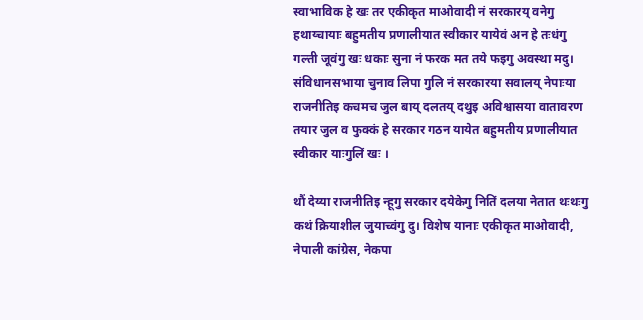स्वाभाविक हे खः तर एकीकृत माओवादी नं सरकारय् वनेगु हथाय्चायाः बहुमतीय प्रणालीयात स्वीकार यायेवं अन हे तःधंगु गल्ती जूवंगु खः धकाः सुना नं फरक मत तये फइगु अवस्था मदु।
संविधानसभाया चुनाव लिपा गुलि नं सरकारया सवालय् नेपाःया राजनीतिइ कचमच जुल बाय् दलतय् दथुइ अविश्वासया वातावरण तयार जुल व फुक्कं हे सरकार गठन यायेत बहुमतीय प्रणालीयात स्वीकार याःगुलिं खः ।

थौं देय्या राजनीतिइ न्हूगु सरकार दयेकेगु नितिं दलया नेतात थःथःगु कथं क्रियाशील जुयाच्वंगु दु। विशेष यानाः एकीकृत माओवादी, नेपाली कांग्रेस, नेकपा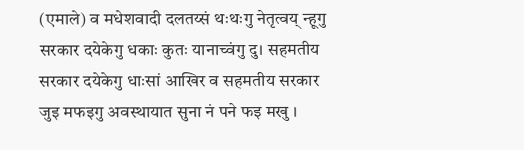(एमाले) व मधेशवादी दलतय्सं थःथःगु नेतृत्वय् न्हूगु सरकार दयेकेगु धकाः कुतः यानाच्वंगु दु। सहमतीय सरकार दयेकेगु धाःसां आखिर व सहमतीय सरकार जुइ मफइगु अवस्थायात सुना नं पने फइ मखु ।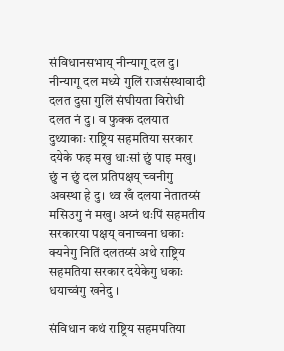संविधानसभाय् नीन्यागू दल दु। नीन्यागू दल मध्ये गुलिं राजसंस्थावादी दलत दुसा गुलिं संघीयता विरोधी दलत नं दु। व फुक्क दलयात दुथ्याकाः राष्ट्रिय सहमतिया सरकार दयेके फइ मखु धाःसां छुं पाइ मखु। छुं न छुं दल प्रतिपक्षय् च्वनीगु अवस्था हे दु। थ्व खँ दलया नेतातय्सं मसिउगु नं मखु। अय्नं थःपिं सहमतीय सरकारया पक्षय् वनाच्वना धकाः क्यनेगु नितिं दलतय्सं अथे राष्ट्रिय सहमतिया सरकार दयेकेगु धकाः धयाच्वंगु खनेदु ।

संविधान कथं राष्ट्रिय सहमपतिया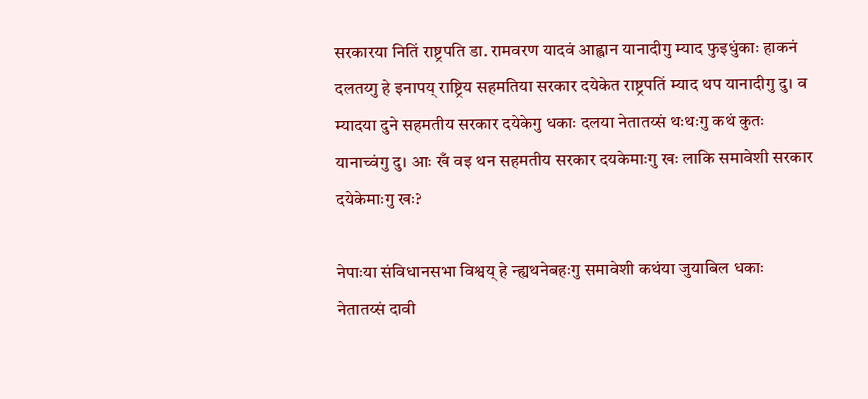सरकारया नितिं राष्ट्रपति डा. रामवरण यादवं आह्वान यानादीगु म्याद फुइधुंकाः हाकनं दलतय्गु हे इनापय् राष्ट्रिय सहमतिया सरकार दयेकेत राष्ट्रपतिं म्याद थप यानादीगु दु। व म्यादया दुने सहमतीय सरकार दयेकेगु धकाः दलया नेतातय्सं थःथःगु कथं कुतः यानाच्वंगु दु। आः खँ वइ थन सहमतीय सरकार दयकेमाःगु खः लाकि समावेशी सरकार दयेकेमाःगु खः?

नेपाःया संविधानसभा विश्वय् हे न्ह्यथनेबहःगु समावेशी कथंया जुयाबिल धकाः नेतातय्सं दावी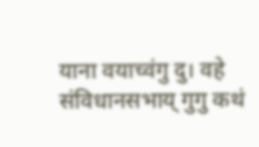याना वयाच्वंगु दु। वहे संविधानसभाय् गुगु कथं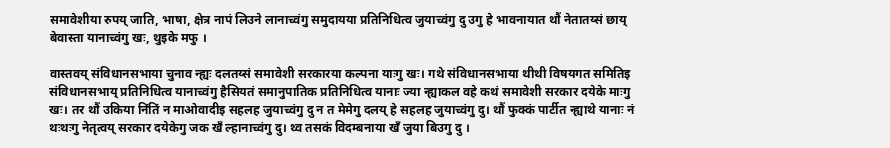समावेशीया रुपय् जाति, भाषा, क्षेत्र नापं लिउने लानाच्वंगु समुदायया प्रतिनिधित्व जुयाच्वंगु दु उगु हे भावनायात थौं नेतातय्सं छाय् बेवास्ता यानाच्वंगु खः, थुइके मफु ।

वास्तवय् संविधानसभाया चुनाव न्ह्यः दलतय्सं समावेशी सरकारया कल्पना याःगु खः। गथे संविधानसभाया थीथी विषयगत समितिइ संविधानसभाय् प्रतिनिधित्व यानाच्वंगु हैसियतं समानुपातिक प्रतिनिधित्व यानाः ज्या न्ह्याकल वहे कथं समावेशी सरकार दयेके माःगु खः। तर थौं उकिया निंतिं न माओवादीइ सहलह जुयाच्वंगु दु न त मेमेगु दलय् हे सहलह जुयाच्वंगु दु। थौं फुक्कं पार्टीत न्ह्याथे यानाः नं थःथःगु नेतृत्वय् सरकार दयेकेगु जक खँ ल्हानाच्वंगु दु। थ्व तसकं विदम्बनाया खँ जुया बिउगु दु ।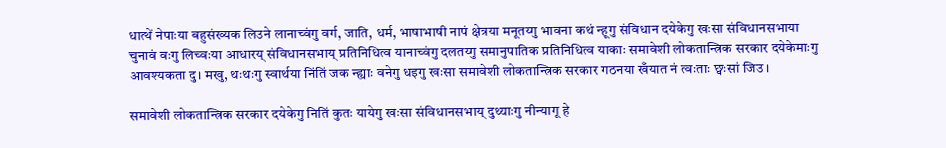धात्थें नेपाःया बहुसंख्यक लिउने लानाच्वंगु वर्ग, जाति, धर्म, भाषाभाषी नापं क्षेत्रया मनूतय्गु भावना कथं न्हूगु संविधान दयेकेगु खःसा संविधानसभाया चुनावं वःगु लिच्वःया आधारय् संविधानसभाय् प्रतिनिधित्व यानाच्वंगु दलतय्गु समानुपातिक प्रतिनिधित्व याकाः समावेशी लोकतान्त्रिक सरकार दयेकेमाःगु आवश्यकता दु। मखु, थःथःगु स्वार्थया निंतिं जक न्ह्याः वनेगु धइगु खःसा समावेशी लोकतान्त्रिक सरकार गठनया खँयात नं त्वःताः छ्वःसां जिउ ।

समावेशी लोकतान्त्रिक सरकार दयेकेगु नितिं कुतः यायेगु खःसा संविधानसभाय् दुथ्याःगु नीन्यागू हे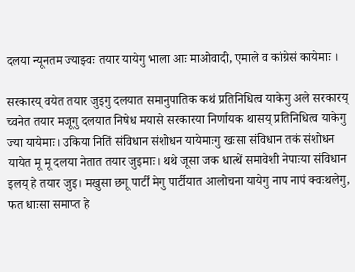दलया न्यूनतम ज्याझ्वः तयार यायेगु भाला आः माओवादी, एमाले व कांग्रेसं कायेमाः ।

सरकारय् वयेत तयार जुइगु दलयात समानुपातिक कथं प्रतिनिधित्व याकेगु अले सरकारय् च्वनेत तयार मजूगु दलयात निषेध मयासे सरकारया निर्णायक थासय् प्रतिनिधित्व याकेगु ज्या यायेमाः। उकिया नितिं संविधान संशोधन यायेमाःगु खःसा संविधान तकं संशोधन यायेत मू मू दलया नेतात तयार जुइमाः। थथे जूसा जक धात्थें समावेशी नेपाःया संविधान इलय् हे तयार जुइ। मखुसा छगू पार्टीं मेगु पार्टीयात आलोचना यायेगु नाप नापं क्वःथलेगु, फत धाःसा समाप्त हे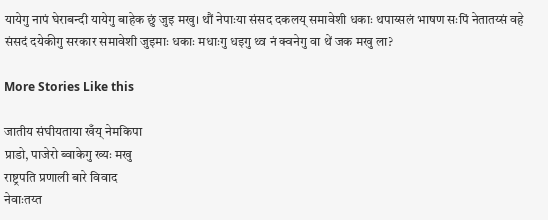यायेगु नापं घेराबन्दी यायेगु बाहेक छुं जुइ मखु। थौं नेपाःया संसद दकलय् समावेशी धकाः थपाय्सलं भाषण सःपिं नेतातय्सं वहे संसदं दयेकीगु सरकार समावेशी जुइमाः धकाः मधाःगु धइगु थ्व नं क्वनेगु वा थें जक मखु ला?

More Stories Like this

जातीय संघीयताया खँय् नेमकिपा
प्राडो, पाजेरो ब्वाकेगु ख्यः मखु
राष्ट्रपति प्रणाली बारे विवाद
नेवाःतय्त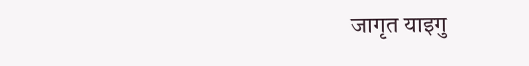जागृत याइगु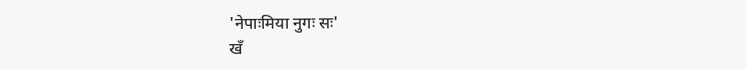'नेपाःमिया नुगः सः'
खँ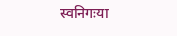स्वनिगःया